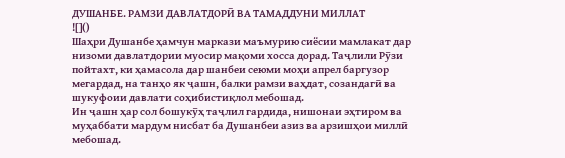ДУШАНБЕ. РАМЗИ ДАВЛАТДОРӢ ВА ТАМАДДУНИ МИЛЛАТ
![]()
Шаҳри Душанбе ҳамчун маркази маъмурию сиёсии мамлакат дар низоми давлатдории муосир мақоми хосса дорад. Таҷлили Рӯзи пойтахт, ки ҳамасола дар шанбеи сеюми моҳи апрел баргузор мегардад, на танҳо як ҷашн, балки рамзи ваҳдат, созандагӣ ва шукуфоии давлати соҳибистиқлол мебошад.
Ин ҷашн ҳар сол бошукӯҳ таҷлил гардида, нишонаи эҳтиром ва муҳаббати мардум нисбат ба Душанбеи азиз ва арзишҳои миллӣ мебошад.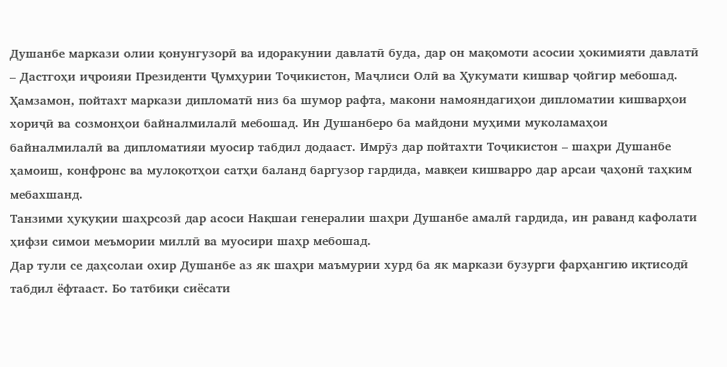Душанбе маркази олии қонунгузорӣ ва идоракунии давлатӣ буда, дар он мақомоти асосии ҳокимияти давлатӣ – Дастгоҳи иҷроияи Президенти Ҷумҳурии Тоҷикистон, Маҷлиси Олӣ ва Ҳукумати кишвар ҷойгир мебошад. Ҳамзамон, пойтахт маркази дипломатӣ низ ба шумор рафта, макони намояндагиҳои дипломатии кишварҳои хориҷӣ ва созмонҳои байналмилалӣ мебошад. Ин Душанберо ба майдони муҳими муколамаҳои байналмилалӣ ва дипломатияи муосир табдил додааст. Имрӯз дар пойтахти Тоҷикистон – шаҳри Душанбе ҳамоиш, конфронс ва мулоқотҳои сатҳи баланд баргузор гардида, мавқеи кишварро дар арсаи ҷаҳонӣ таҳким мебахшанд.
Танзими ҳуқуқии шаҳрсозӣ дар асоси Нақшаи генералии шаҳри Душанбе амалӣ гардида, ин раванд кафолати ҳифзи симои меъмории миллӣ ва муосири шаҳр мебошад.
Дар тули се даҳсолаи охир Душанбе аз як шаҳри маъмурии хурд ба як маркази бузурги фарҳангию иқтисодӣ табдил ёфтааст. Бо татбиқи сиёсати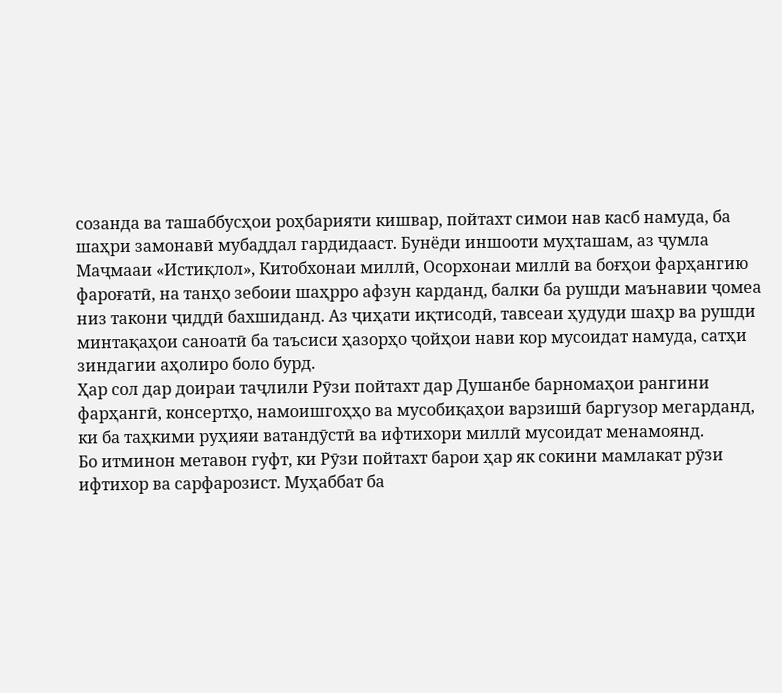созанда ва ташаббусҳои роҳбарияти кишвар, пойтахт симои нав касб намуда, ба шаҳри замонавӣ мубаддал гардидааст. Бунёди иншооти муҳташам, аз ҷумла Маҷмааи «Истиқлол», Китобхонаи миллӣ, Осорхонаи миллӣ ва боғҳои фарҳангию фароғатӣ, на танҳо зебоии шаҳрро афзун карданд, балки ба рушди маънавии ҷомеа низ такони ҷиддӣ бахшиданд. Аз ҷиҳати иқтисодӣ, тавсеаи ҳудуди шаҳр ва рушди минтақаҳои саноатӣ ба таъсиси ҳазорҳо ҷойҳои нави кор мусоидат намуда, сатҳи зиндагии аҳолиро боло бурд.
Ҳар сол дар доираи таҷлили Рӯзи пойтахт дар Душанбе барномаҳои рангини фарҳангӣ, консертҳо, намоишгоҳҳо ва мусобиқаҳои варзишӣ баргузор мегарданд, ки ба таҳкими руҳияи ватандӯстӣ ва ифтихори миллӣ мусоидат менамоянд.
Бо итминон метавон гуфт, ки Рӯзи пойтахт барои ҳар як сокини мамлакат рӯзи ифтихор ва сарфарозист. Муҳаббат ба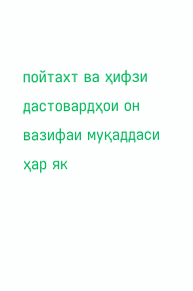пойтахт ва ҳифзи дастовардҳои он вазифаи муқаддаси ҳар як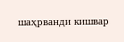шаҳрванди кишвар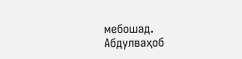мебошад.
Абдулваҳоб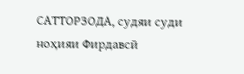САТТОРЗОДА, судяи суди ноҳияи Фирдавсӣ